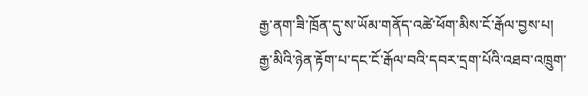རྒྱ་ནག་ཟི་ཁྲོན་དུ་ས་ཡོམ་གནོད་འཚེ་ཕོག་མིས་ངོ་རྒོལ་བྱས་པ།
རྒྱ་མིའི་ཉེན་རྟོག་པ་དང་ངོ་རྒོལ་བའི་དབར་དྲག་པོའི་འཐབ་འཁྲུག་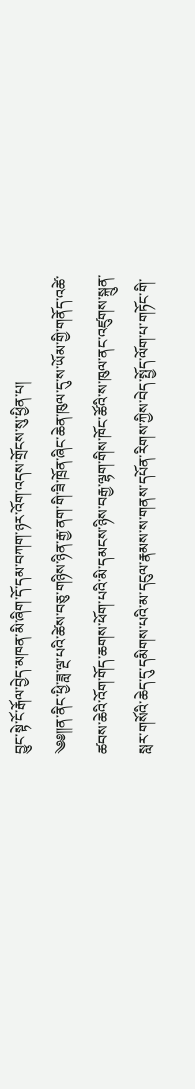བྱུང་སྟེ་ངོ་རྒོལ་བྱེད་མཁན་མི་ཞིག་དོ་དམ་བཀག་ཉར་འོག་འདས་གྲོངས་སུ་ཕྱིན་པ།
༄༅༎ན་ནིང་ཕྱི་ཟླ་ལྔ་པའི་ཚེས་བཅུ་གཉིས་ཉིན་རྒྱ་ནག་གི་ཟི་ཁྲོན་ཞིང་ཆེན་ཁུལ་དུ་ས་ཡོམ་གྱི་གནོད་འཚེ་ཚབས་ཆེའི་འོག་གོད་ཆགས་ཕོག་པའི་མི་དམངས་ཉིས་བརྒྱ་ལྷག་གིས་ཁོང་ཚོའི་ས་ཁུལ་ནང་འཛུགས་སྐྲུན་སླར་གསོའི་ཆེད་དུ་དམིགས་པའི་མ་དངུལ་རྣམས་ས་གནས་དཔོན་རིགས་ཀྱིས་བེད་སྤྱོད་ལོག་པ་གཏོང་གི་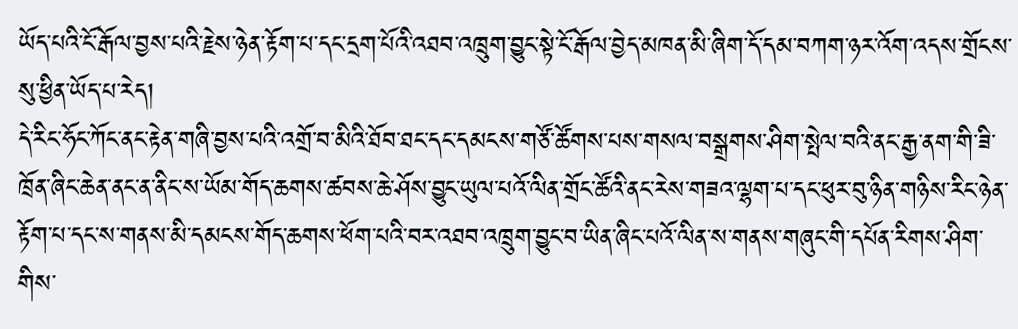ཡོད་པའི་ངོ་རྒོལ་བྱས་པའི་རྗེས་ཉེན་རྟོག་པ་དང་དྲག་པོའི་འཐབ་འཁྲུག་བྱུང་སྟེ་ངོ་རྒོལ་བྱེད་མཁན་མི་ཞིག་དོ་དམ་བཀག་ཉར་འོག་འདས་གྲོངས་སུ་ཕྱིན་ཡོད་པ་རེད།
དེ་རིང་ཧོང་ཀོང་ནང་རྟེན་གཞི་བྱས་པའི་འགྲོ་བ་མིའི་ཐོབ་ཐང་དང་དམངས་གཙོ་ཚོགས་པས་གསལ་བསྒྲགས་ཤིག་སྤེལ་བའི་ནང་རྒྱ་ནག་གི་ཟི་ཁྲོན་ཞིང་ཆེན་ནང་ན་ནིང་ས་ཡོམ་གོད་ཆགས་ཚབས་ཆེ་ཤོས་བྱུང་ཡུལ་པའོ་ལིན་གྲོང་ཚོའི་ནང་རེས་གཟའ་ལྷག་པ་དང་ཕུར་བུ་ཉིན་གཉིས་རིང་ཉེན་རྟོག་པ་དང་ས་གནས་མི་དམངས་གོད་ཆགས་ཕོག་པའི་བར་འཐབ་འཁྲུག་བྱུང་བ་ཡིན་ཞིང་པའོ་ལིན་ས་གནས་གཞུང་གི་དཔོན་རིགས་ཤིག་གིས་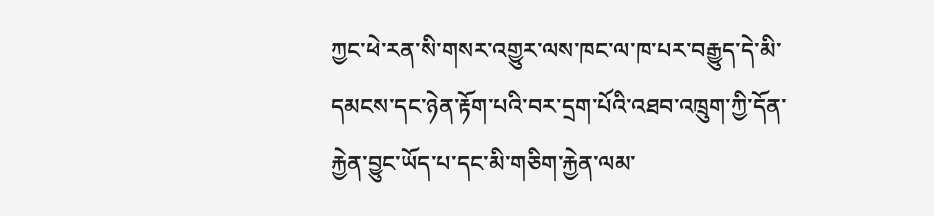ཀྱང་ཕེ་རན་སི་གསར་འགྱུར་ལས་ཁང་ལ་ཁ་པར་བརྒྱུད་དེ་མི་དམངས་དང་ཉེན་རྟོག་པའི་བར་དྲག་པོའི་འཐབ་འཁྲུག་ཀྱི་དོན་རྐྱེན་བྱུང་ཡོད་པ་དང་མི་གཅིག་རྐྱེན་ལམ་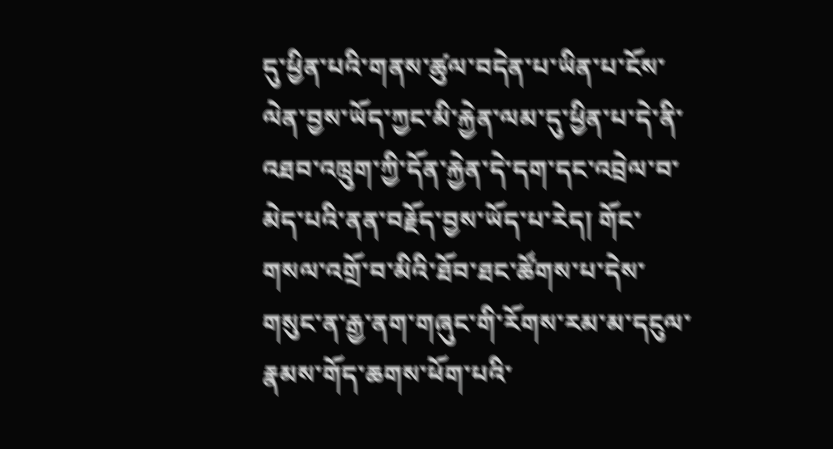དུ་ཕྱིན་པའི་གནས་ཚུལ་བདེན་པ་ཡིན་པ་ངོས་ལེན་བྱས་ཡོད་ཀྱང་མི་རྐྱེན་ལམ་དུ་ཕྱིན་པ་དེ་ནི་འཐབ་འཁྲུག་ཀྱི་དོན་རྐྱེན་དེ་དག་དང་འབྲེལ་བ་མེད་པའི་ནན་བརྗོད་བྱས་ཡོད་པ་རེད། གོང་གསལ་འགྲོ་བ་མིའི་ཐོབ་ཐང་ཚོགས་པ་དེས་གསུང་ན་རྒྱ་ནག་གཞུང་གི་རོགས་རམ་མ་དངུལ་རྣམས་གོད་ཆགས་ཕོག་པའི་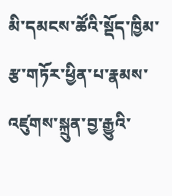མི་དམངས་ཚོའི་སྡོད་ཁྱིམ་རྩ་གཏོར་ཕྱིན་པ་རྣམས་འཛུགས་སྐྲུན་བྱ་རྒྱུའི་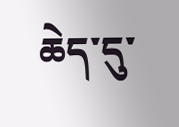ཆེད་དུ་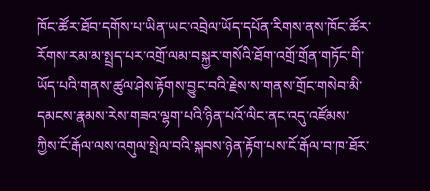ཁོང་ཚོར་ཐོབ་དགོས་པ་ཡིན་ཡང་འབྲེལ་ཡོད་དཔོན་རིགས་ནས་ཁོང་ཚོར་རོགས་རམ་མ་སྤྲད་པར་འགྲོ་ལམ་བསྐྱར་གསོའི་ཐོག་འགྲོ་གྲོན་གཏོང་གི་ཡོད་པའི་གནས་ཚུལ་ཤེས་རྟོགས་བྱུང་བའི་རྗེས་ས་གནས་གྲོང་གསེབ་མི་དམངས་རྣམས་རེས་གཟའ་ལྷག་པའི་ཉིན་པའོ་ལིང་ནང་འདུ་འཛོམས་ཀྱིས་ངོ་རྒོལ་ལས་འགུལ་སྤེལ་བའི་སྐབས་ཉེན་རྟོག་པས་ངོ་རྒོལ་བ་ཁ་ཐོར་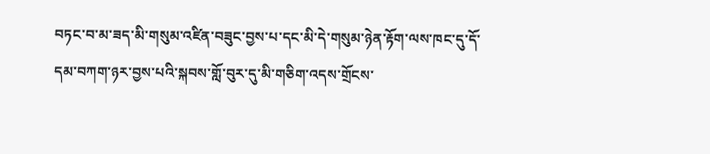བཏང་བ་མ་ཟད་མི་གསུམ་འཛིན་བཟུང་བྱས་པ་དང་མི་དེ་གསུམ་ཉེན་རྟོག་ལས་ཁང་དུ་དོ་དམ་བཀག་ཉར་བྱས་པའི་སྐབས་གློ་བུར་དུ་མི་གཅིག་འདས་གྲོངས་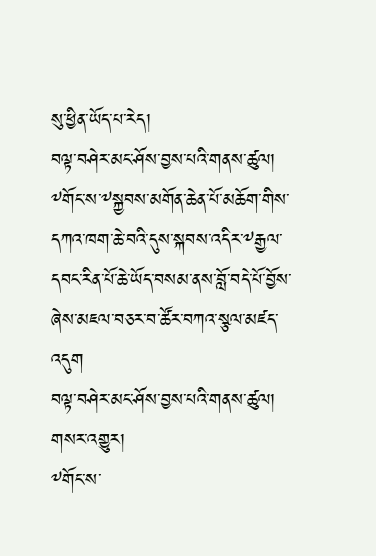སུ་ཕྱིན་ཡོད་པ་རེད།
བལྟ་བཤེར་མང་ཤོས་བྱས་པའི་གནས་ཚུལ།
༸གོང་ས་༸སྐྱབས་མགོན་ཆེན་པོ་མཆོག་གིས་དཀའ་ཁག་ཆེ་བའི་དུས་སྐབས་འདིར་༸རྒྱལ་དབང་རིན་པོ་ཆེ་ཡོད་བསམ་ནས་བློ་བདེ་པོ་བྱོས་ཞེས་མཇལ་བཅར་བ་ཚོར་བཀའ་སྩལ་མཛད་འདུག
བལྟ་བཤེར་མང་ཤོས་བྱས་པའི་གནས་ཚུལ།
གསར་འགྱུར།
༸གོང་ས་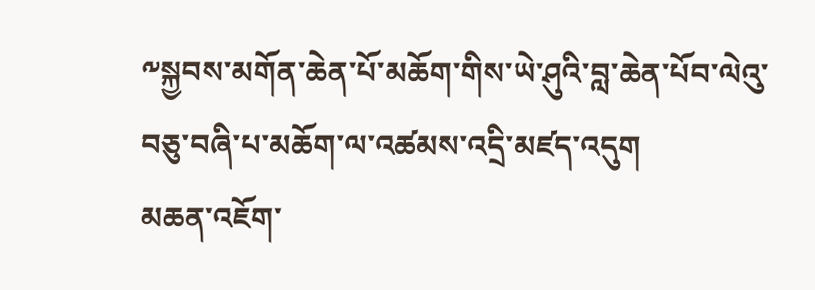༸སྐྱབས་མགོན་ཆེན་པོ་མཆོག་གིས་ཡེ་ཤུའི་བླ་ཆེན་པོབ་ལེའུ་བཅུ་བཞི་པ་མཆོག་ལ་འཚམས་འདྲི་མཛད་འདུག
མཆན་འཇོག་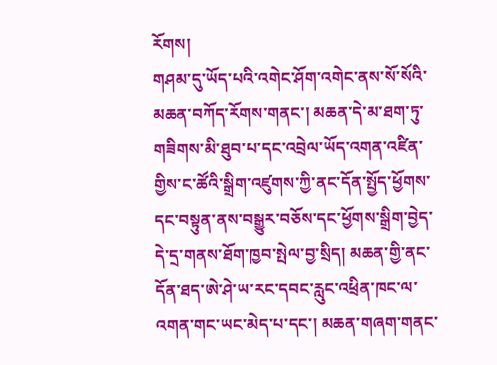རོགས།
གཤམ་དུ་ཡོད་པའི་འགེང་ཤོག་འགེང་ནས་སོ་སོའི་མཆན་བཀོད་རོགས་གནང་། མཆན་དེ་མ་ཐག་ཏུ་གཟིགས་མི་ཐུབ་པ་དང་འབྲེལ་ཡོད་འགན་འཛིན་གྱིས་ང་ཚོའི་སྒྲིག་འཛུགས་ཀྱི་ནང་དོན་སྤྱོད་ཕྱོགས་དང་བསྟུན་ནས་བསྒྱུར་བཅོས་དང་ཕྱོགས་སྒྲིག་བྱེད་དེ་དྲ་གནས་ཐོག་ཁྱབ་སྤེལ་བྱ་སྲིད། མཆན་གྱི་ནང་དོན་ཐད་ཨེ་ཤེ་ཡ་རང་དབང་རླུང་འཕྲིན་ཁང་ལ་འགན་གང་ཡང་མེད་པ་དང་། མཆན་གཞག་གནང་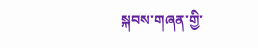སྐབས་གཞན་གྱི་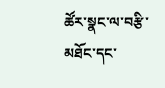ཚོར་སྣང་ལ་བརྩི་མཐོང་དང་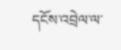དངོས་འབྲེལ་ལ་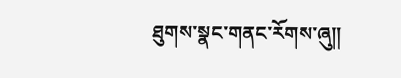ཐུགས་སྣང་གནང་རོགས་ཞུ༎